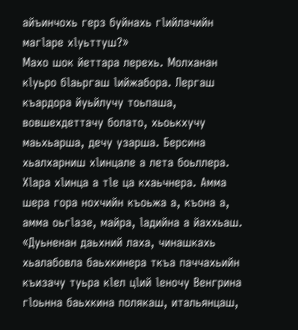айъинчохь герз буйнахь гӏийлачийн магӏаре хӏуьттуш?»
Махо шок йеттара лерехь. Молханан кӏуьро бӏаьргаш ӏийжабора. Лергаш къардора йуьйлучу тоьпаша, вовшехдеттачу болато, хьоькхучу маьхьарша, дечу узарша. Берсина хьалхарниш хӏинцале а лета боьллера. Хӏара хӏинца а тӏе ца кхаьчнера. Амма шера гора нохчийн къоьжа а, къона а, амма оьгӏазе, майра, ӏадийна а йаххьаш.
«Дуьненан даьхний лаха, чинашкахь хьалабовла баьхкинера ткъа паччахьийн къизачу туьра кӏел цӏий ӏеночу Венгрина гӏоьнна баьхкина полякаш, итальянцаш,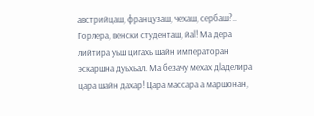австрийцаш, французаш, чехаш, сербаш?.. Горлера, венски студенташ, йаӏ! Ма дера лийтира уьш цигахь шайн императоран эскаршна дуьхьал. Ма безачу мехах дӏаделира цара шайн дахар! Цара массара а маршонан,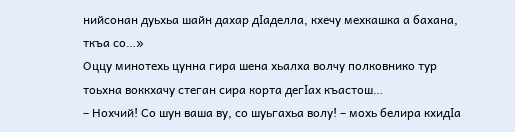нийсонан дуьхьа шайн дахар дӏаделла, кхечу мехкашка а бахана, ткъа со…»
Оццу минотехь цунна гира шена хьалха волчу полковнико тур тоьхна воккхачу стеган сира корта дегӏах къастош…
– Нохчий! Со шун ваша ву, со шуьгахьа волу! – мохь белира кхидӏа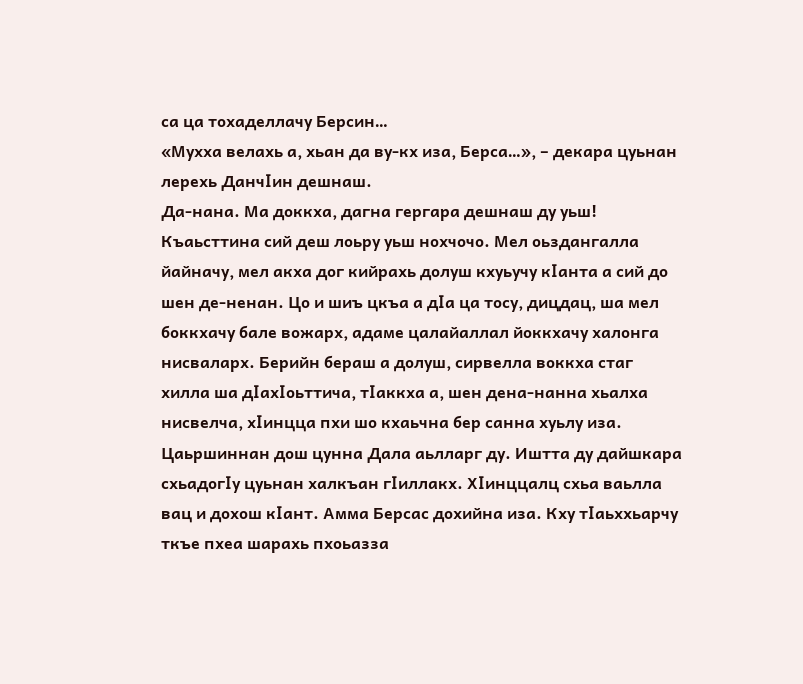са ца тохаделлачу Берсин…
«Мухха велахь а, хьан да ву-кх иза, Берса…», – декара цуьнан лерехь Данчӏин дешнаш.
Да-нана. Ма доккха, дагна гергара дешнаш ду уьш! Къаьсттина сий деш лоьру уьш нохчочо. Мел оьздангалла йайначу, мел акха дог кийрахь долуш кхуьучу кӏанта а сий до шен де-ненан. Цо и шиъ цкъа а дӏа ца тосу, дицдац, ша мел боккхачу бале вожарх, адаме цалайаллал йоккхачу халонга нисваларх. Берийн бераш а долуш, сирвелла воккха стаг хилла ша дӏахӏоьттича, тӏаккха а, шен дена-нанна хьалха нисвелча, хӏинцца пхи шо кхаьчна бер санна хуьлу иза. Цаьршиннан дош цунна Дала аьлларг ду. Иштта ду дайшкара схьадогӏу цуьнан халкъан гӏиллакх. Хӏинццалц схьа ваьлла вац и дохош кӏант. Амма Берсас дохийна иза. Кху тӏаьххьарчу ткъе пхеа шарахь пхоьазза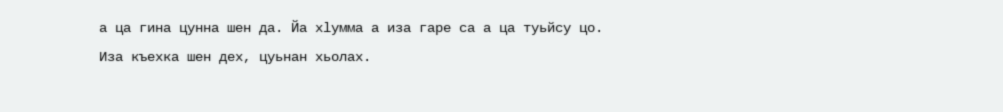а ца гина цунна шен да. Йа хӏумма а иза гаре са а ца туьйсу цо. Иза къехка шен дех, цуьнан хьолах.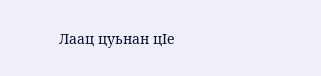Лаац цуьнан цӏе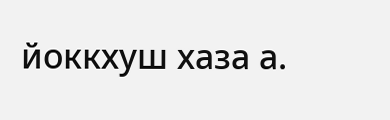йоккхуш хаза а.